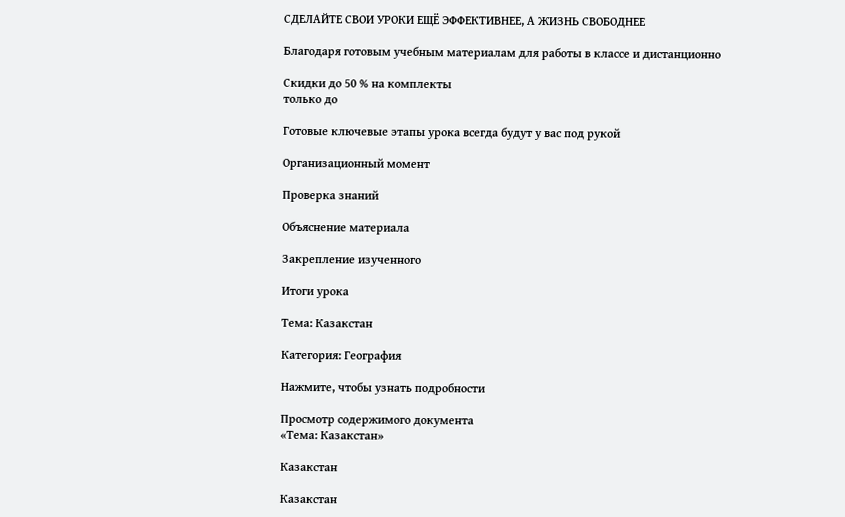СДЕЛАЙТЕ СВОИ УРОКИ ЕЩЁ ЭФФЕКТИВНЕЕ, А ЖИЗНЬ СВОБОДНЕЕ

Благодаря готовым учебным материалам для работы в классе и дистанционно

Скидки до 50 % на комплекты
только до

Готовые ключевые этапы урока всегда будут у вас под рукой

Организационный момент

Проверка знаний

Объяснение материала

Закрепление изученного

Итоги урока

Тема: Казакстан

Категория: География

Нажмите, чтобы узнать подробности

Просмотр содержимого документа
«Тема: Казакстан»

Казакстан

Казакстан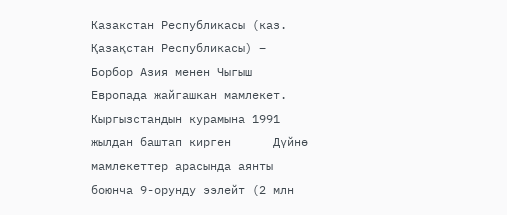Казакстан Республикасы (каз. Қазақстан Республикасы) – Борбор Азия менен Чыгыш Европада жайгашкан мамлекет. Кыргызстандын курамына 1991 жылдан баштап кирген      Дүйнө мамлекеттер арасында аянты боюнча 9-орунду ээлейт (2 млн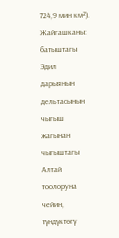724,9 мин км²). Жайгашканы: батыштагы Эдил дарыянын дельтасынын чыгыш жагынан чыгыштагы Алтай тоолоруна чейин, түндүктөгү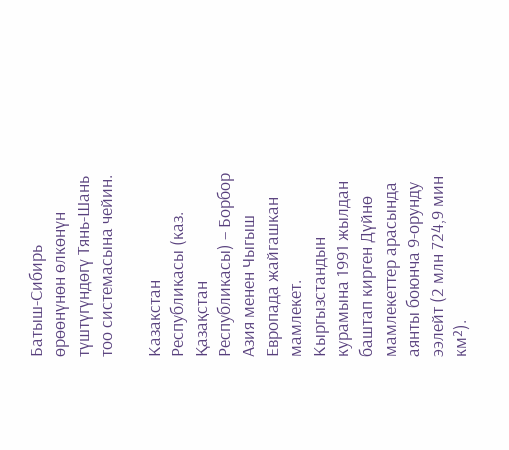Батыш-Сибирь өрөөнүнөн өлкөнүн түштүгүндөгү Тянь-Шань тоо системасына чейин.

Казакстан Республикасы (каз. Қазақстан Республикасы) – Борбор Азия менен Чыгыш Европада жайгашкан мамлекет. Кыргызстандын курамына 1991 жылдан баштап кирген Дүйнө мамлекеттер арасында аянты боюнча 9-орунду ээлейт (2 млн 724,9 мин км²).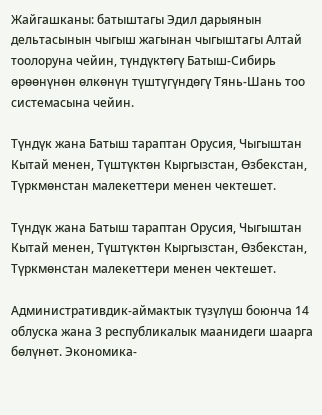Жайгашканы: батыштагы Эдил дарыянын дельтасынын чыгыш жагынан чыгыштагы Алтай тоолоруна чейин, түндүктөгү Батыш-Сибирь өрөөнүнөн өлкөнүн түштүгүндөгү Тянь-Шань тоо системасына чейин.

Түндүк жана Батыш тараптан Орусия, Чыгыштан Кытай менен, Түштүктөн Кыргызстан, Өзбекстан, Түркмөнстан малекеттери менен чектешет.

Түндүк жана Батыш тараптан Орусия, Чыгыштан Кытай менен, Түштүктөн Кыргызстан, Өзбекстан, Түркмөнстан малекеттери менен чектешет.

Административдик-аймактык түзүлүш боюнча 14 облуска жана 3 республикалык маанидеги шаарга бөлүнөт. Экономика-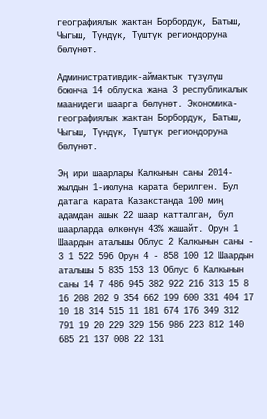географиялык жактан Борбордук, Батыш, Чыгыш, Түндүк, Түштүк региондоруна бөлүнөт.

Административдик-аймактык түзүлүш боюнча 14 облуска жана 3 республикалык маанидеги шаарга бөлүнөт. Экономика-географиялык жактан Борбордук, Батыш, Чыгыш, Түндүк, Түштүк региондоруна бөлүнөт.

Эң ири шаарлары Калкынын саны 2014-жылдын 1-июлуна карата берилген. Бул датага карата Казакстанда 100 миң адамдан ашык 22 шаар катталган, бул шаарларда өлкөнүн 43% жашайт. Орун 1 Шаардын аталышы Облус 2 Калкынын саны - 3 1 522 596 Орун 4 - 858 100 12 Шаардын аталышы 5 835 153 13 Облус 6 Калкынын саны 14 7 486 945 382 922 216 313 15 8 16 208 202 9 354 662 199 600 331 404 17 10 18 314 515 11 181 674 176 349 312 791 19 20 229 329 156 986 223 812 140 685 21 137 008 22 131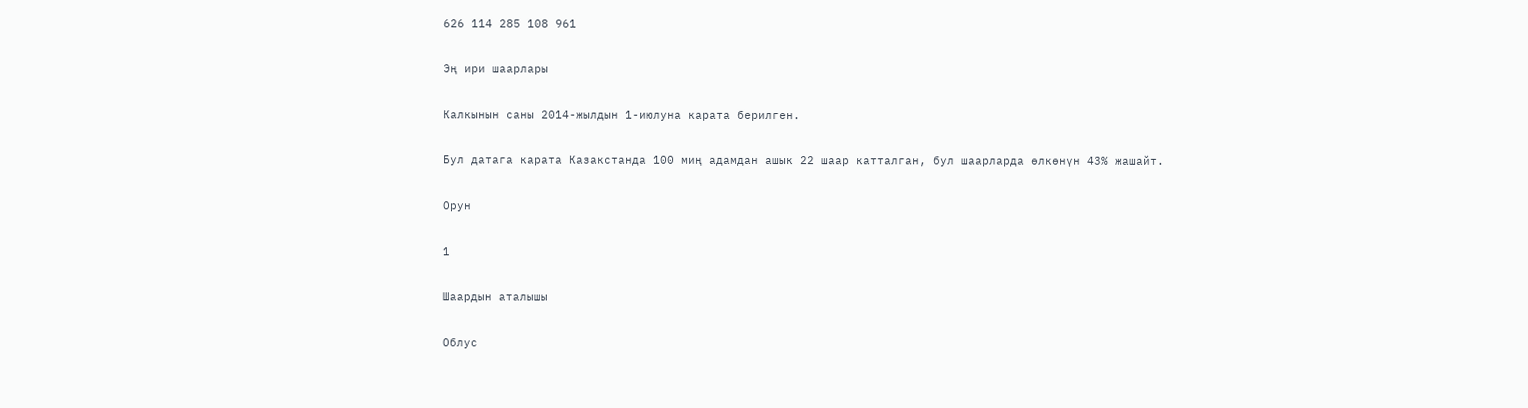626 114 285 108 961

Эң ири шаарлары

Калкынын саны 2014-жылдын 1-июлуна карата берилген.

Бул датага карата Казакстанда 100 миң адамдан ашык 22 шаар катталган, бул шаарларда өлкөнүн 43% жашайт.

Орун

1

Шаардын аталышы

Облус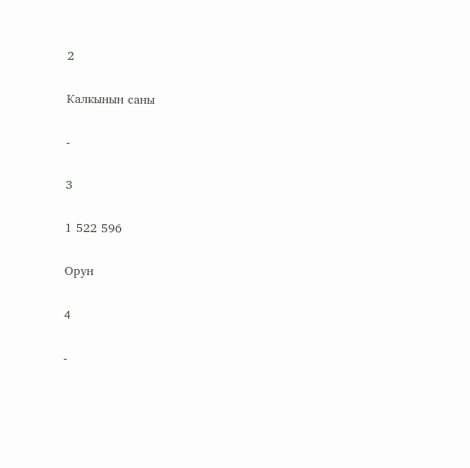2

Калкынын саны

-

3

1 522 596

Орун

4

-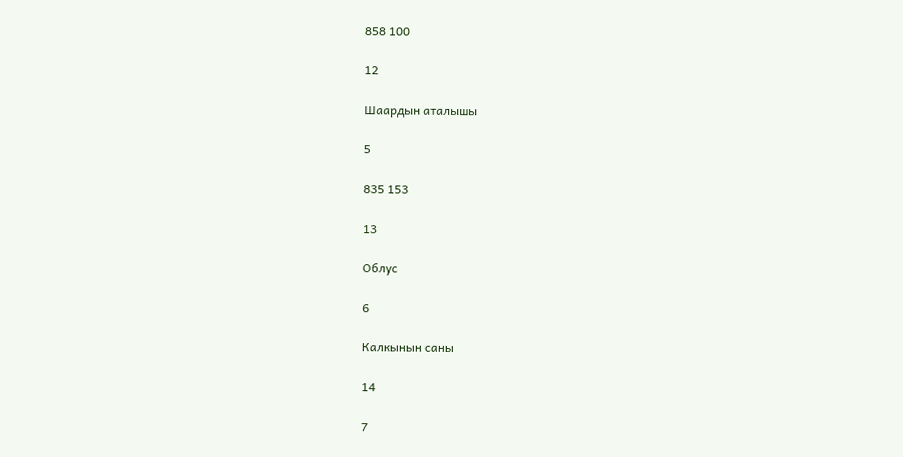858 100

12

Шаардын аталышы

5

835 153

13

Облус

6

Калкынын саны

14

7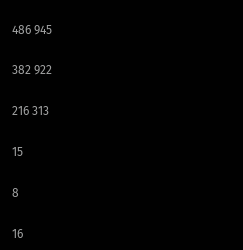486 945

382 922

216 313

15

8

16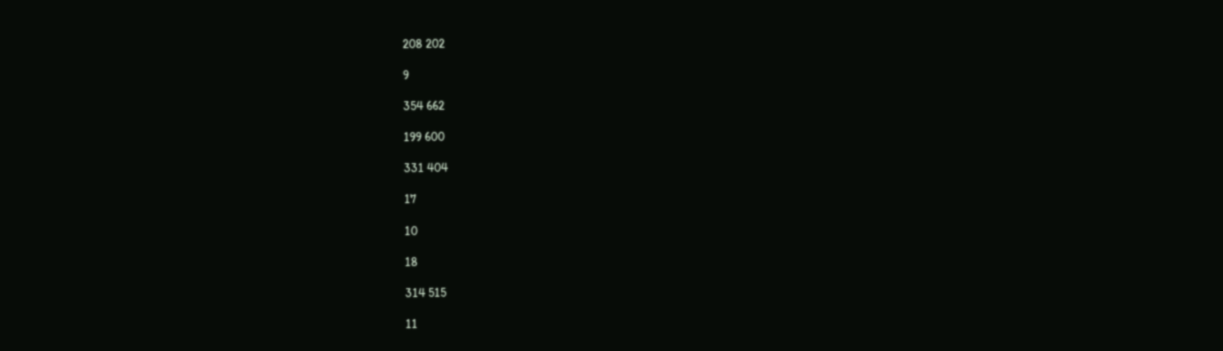208 202

9

354 662

199 600

331 404

17

10

18

314 515

11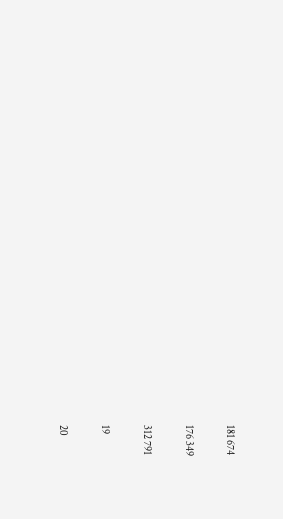181 674

176 349

312 791

19

20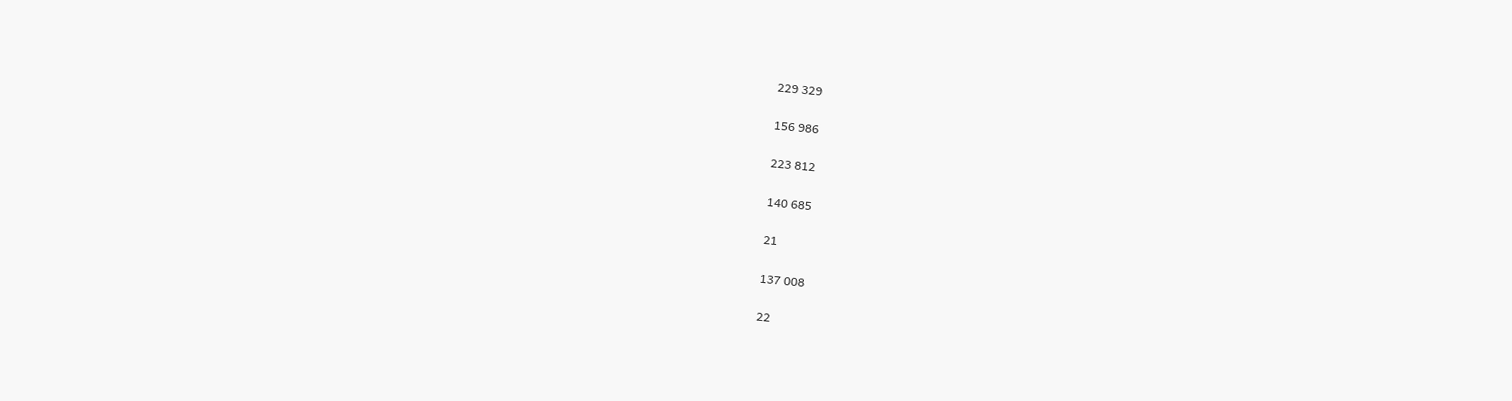229 329

156 986

223 812

140 685

21

137 008

22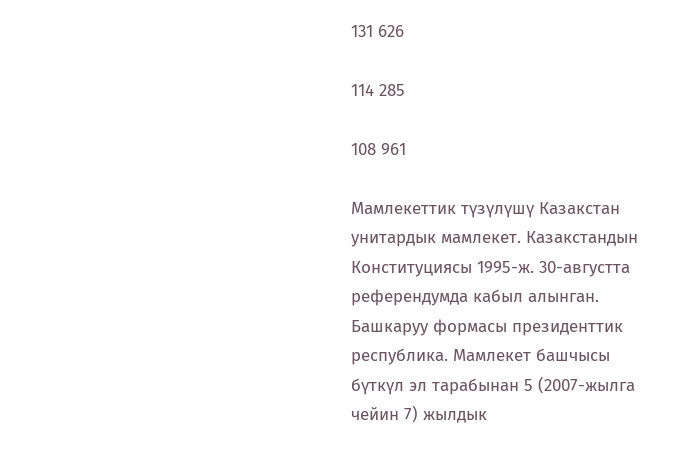131 626

114 285

108 961

Мамлекеттик түзүлүшү Казакстан унитардык мамлекет. Казакстандын Конституциясы 1995-ж. 30-августта референдумда кабыл алынган. Башкаруу формасы президенттик республика. Мамлекет башчысы бүткүл эл тарабынан 5 (2007-жылга чейин 7) жылдык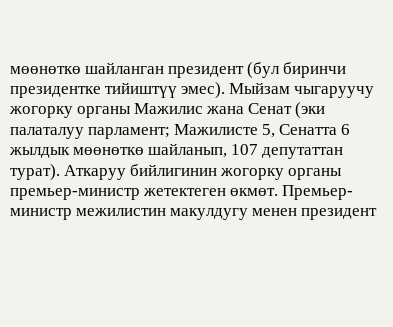мөөнөткө шайланган президент (бул биринчи президентке тийиштүү эмес). Мыйзам чыгаруучу жогорку органы Мажилис жана Сенат (эки палаталуу парламент; Мажилисте 5, Сенатта 6 жылдык мөөнөткө шайланып, 107 депутаттан турат). Аткаруу бийлигинин жогорку органы премьер-министр жетектеген өкмөт. Премьер-министр межилистин макулдугу менен президент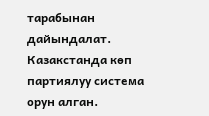тарабынан дайындалат. Казакстанда көп партиялуу система орун алган.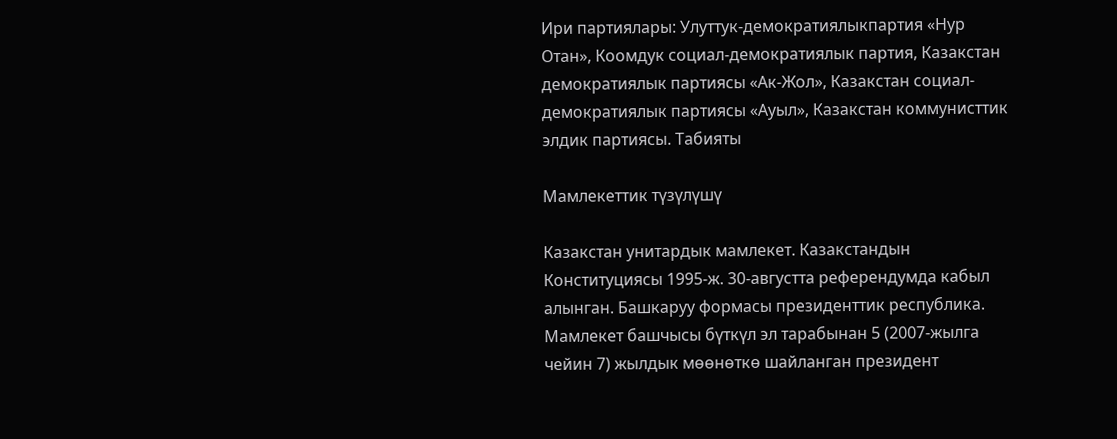Ири партиялары: Улуттук-демократиялыкпартия «Нур Отан», Коомдук социал-демократиялык партия, Казакстан демократиялык партиясы «Ак-Жол», Казакстан социал-демократиялык партиясы «Ауыл», Казакстан коммунисттик элдик партиясы. Табияты

Мамлекеттик түзүлүшү

Казакстан унитардык мамлекет. Казакстандын Конституциясы 1995-ж. 30-августта референдумда кабыл алынган. Башкаруу формасы президенттик республика. Мамлекет башчысы бүткүл эл тарабынан 5 (2007-жылга чейин 7) жылдык мөөнөткө шайланган президент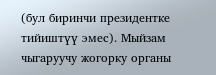(бул биринчи президентке тийиштүү эмес). Мыйзам чыгаруучу жогорку органы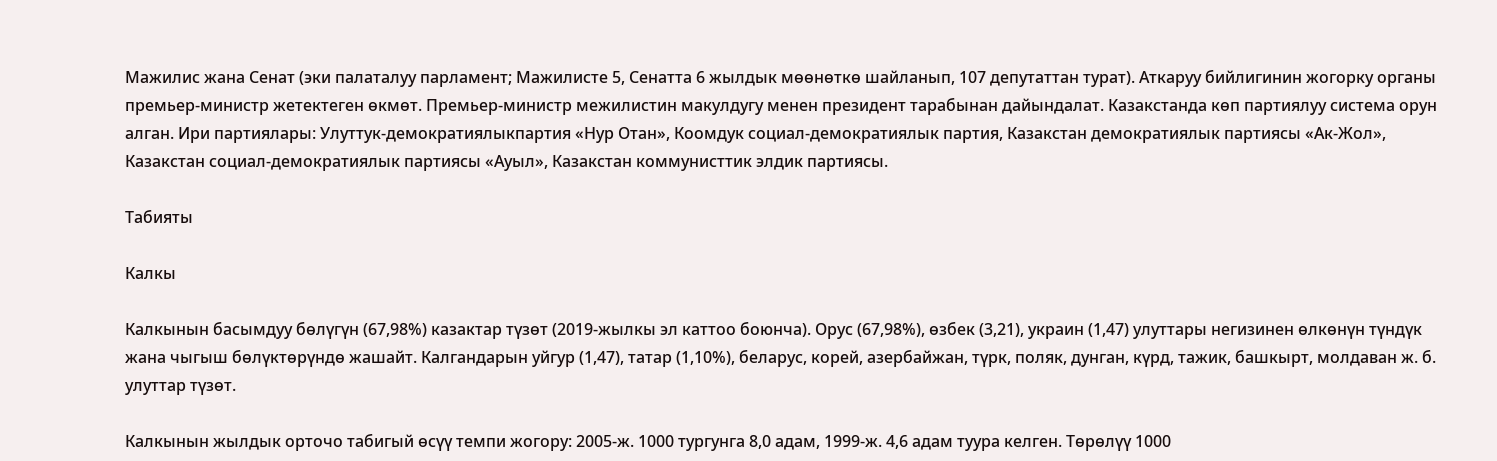Мажилис жана Сенат (эки палаталуу парламент; Мажилисте 5, Сенатта 6 жылдык мөөнөткө шайланып, 107 депутаттан турат). Аткаруу бийлигинин жогорку органы премьер-министр жетектеген өкмөт. Премьер-министр межилистин макулдугу менен президент тарабынан дайындалат. Казакстанда көп партиялуу система орун алган. Ири партиялары: Улуттук-демократиялыкпартия «Нур Отан», Коомдук социал-демократиялык партия, Казакстан демократиялык партиясы «Ак-Жол», Казакстан социал-демократиялык партиясы «Ауыл», Казакстан коммунисттик элдик партиясы.

Табияты

Калкы

Калкынын басымдуу бөлүгүн (67,98%) казактар түзөт (2019-жылкы эл каттоо боюнча). Орус (67,98%), өзбек (3,21), украин (1,47) улуттары негизинен өлкөнүн түндүк жана чыгыш бөлүктөрүндө жашайт. Калгандарын уйгур (1,47), татар (1,10%), беларус, корей, азербайжан, түрк, поляк, дунган, күрд, тажик, башкырт, молдаван ж. б. улуттар түзөт.

Калкынын жылдык орточо табигый өсүү темпи жогору: 2005-ж. 1000 тургунга 8,0 адам, 1999-ж. 4,6 адам туура келген. Төрөлүү 1000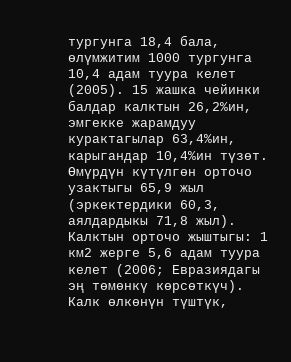тургунга 18,4 бала, өлүмжитим 1000 тургунга 10,4 адам туура келет (2005). 15 жашка чейинки балдар калктын 26,2%ин, эмгекке жарамдуу курактагылар 63,4%ин, карыгандар 10,4%ин түзөт. Өмүрдүн күтүлгөн орточо узактыгы 65,9 жыл (эркектердики 60,3, аялдардыкы 71,8 жыл). Калктын орточо жыштыгы: 1 км2 жерге 5,6 адам туура келет (2006; Евразиядагы эң төмөнкү көрсөткүч). Калк өлкөнүн түштүк,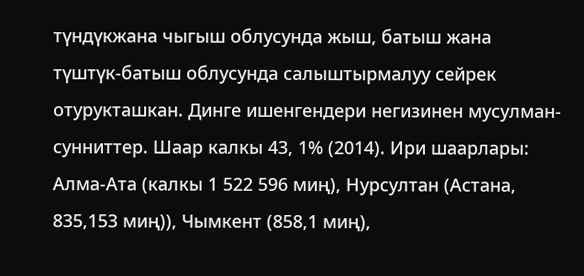түндүкжана чыгыш облусунда жыш, батыш жана түштүк-батыш облусунда салыштырмалуу сейрек отурукташкан. Динге ишенгендери негизинен мусулман-сунниттер. Шаар калкы 43, 1% (2014). Ири шаарлары: Алма-Ата (калкы 1 522 596 миң), Нурсултан (Астана, 835,153 миң)), Чымкент (858,1 миң),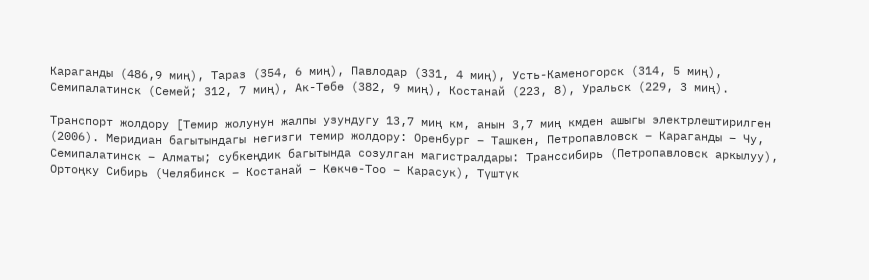Караганды (486,9 миң), Тараз (354, 6 миң), Павлодар (331, 4 миң), Усть-Каменогорск (314, 5 миң), Семипалатинск (Семей; 312, 7 миң), Ак-Төбө (382, 9 миң), Костанай (223, 8), Уральск (229, 3 миң).

Транспорт жолдору [Темир жолунун жалпы узундугу 13,7 миң км, анын 3,7 миң кмден ашыгы электрлештирилген (2006). Меридиан багытындагы негизги темир жолдору: Оренбург – Ташкен, Петропавловск – Караганды – Чу, Семипалатинск – Алматы; субкеңдик багытында созулган магистралдары: Транссибирь (Петропавловск аркылуу), Ортоңку Сибирь (Челябинск – Костанай – Көкчө-Тоо – Карасук), Түштүк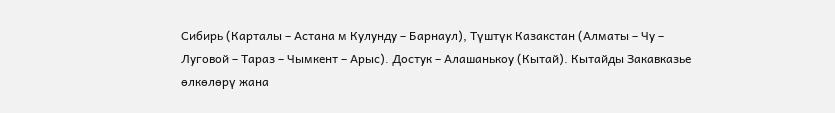Сибирь (Карталы – Астана м Кулунду – Барнаул), Түштүк Казакстан (Алматы – Чу – Луговой – Тараз – Чымкент – Арыс). Достук – Алашанькоу (Кытай). Кытайды Закавказье өлкөлөрү жана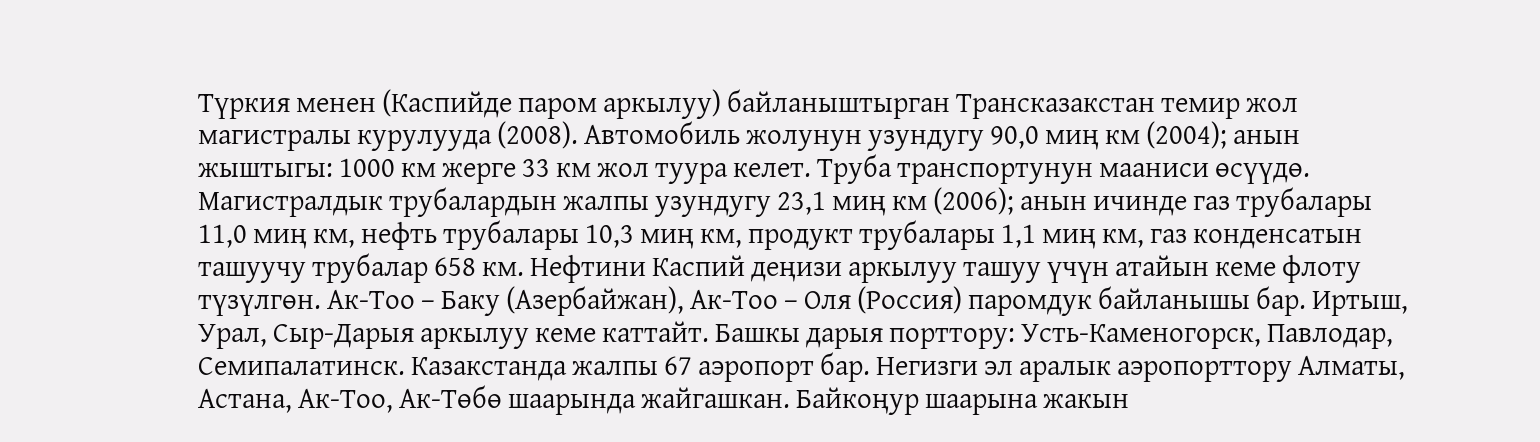Түркия менен (Каспийде паром аркылуу) байланыштырган Трансказакстан темир жол магистралы курулууда (2008). Автомобиль жолунун узундугу 90,0 миң км (2004); анын жыштыгы: 1000 км жерге 33 км жол туура келет. Труба транспортунун мааниси өсүүдө. Магистралдык трубалардын жалпы узундугу 23,1 миң км (2006); анын ичинде газ трубалары 11,0 миң км, нефть трубалары 10,3 миң км, продукт трубалары 1,1 миң км, газ конденсатын ташуучу трубалар 658 км. Нефтини Каспий деңизи аркылуу ташуу үчүн атайын кеме флоту түзүлгөн. Ак-Тоо – Баку (Азербайжан), Ак-Тоо – Оля (Россия) паромдук байланышы бар. Иртыш, Урал, Сыр-Дарыя аркылуу кеме каттайт. Башкы дарыя порттору: Усть-Каменогорск, Павлодар, Семипалатинск. Казакстанда жалпы 67 аэропорт бар. Негизги эл аралык аэропорттору Алматы, Астана, Ак-Тоо, Ак-Төбө шаарында жайгашкан. Байкоңур шаарына жакын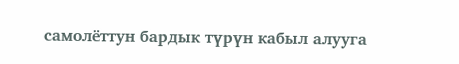самолёттун бардык түрүн кабыл алууга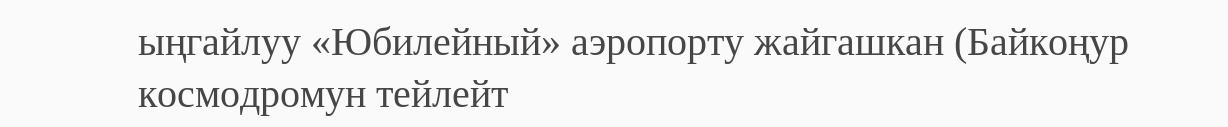ыңгайлуу «Юбилейный» аэропорту жайгашкан (Байкоңур космодромун тейлейт